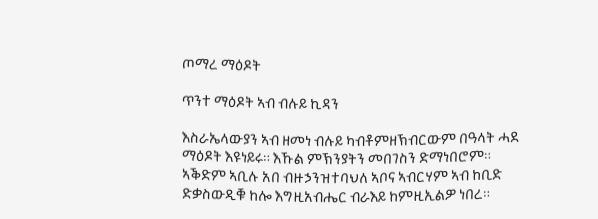ጦማረ ማዕዶት

ጥንተ ማዕዶት ኣብ ብሉይ ኪዳን

እስራኤላውያን ኣብ ዘመነ ብሉይ ካብቶምዘኽብርውም በዓላት ሓደ ማዕዶት እዩነይሩ። እኹል ምኽንያትን መበገስን ድማነበሮም። ኣቕድም ኣቢሉ አበ ብዙኃንዝተባህለ ኣቦና ኣብርሃም ኣብ ከቢድ ድቃስውዲቑ ከሎ እግዚአብሔር ብራእይ ከምዚኢልዎ ነበረ።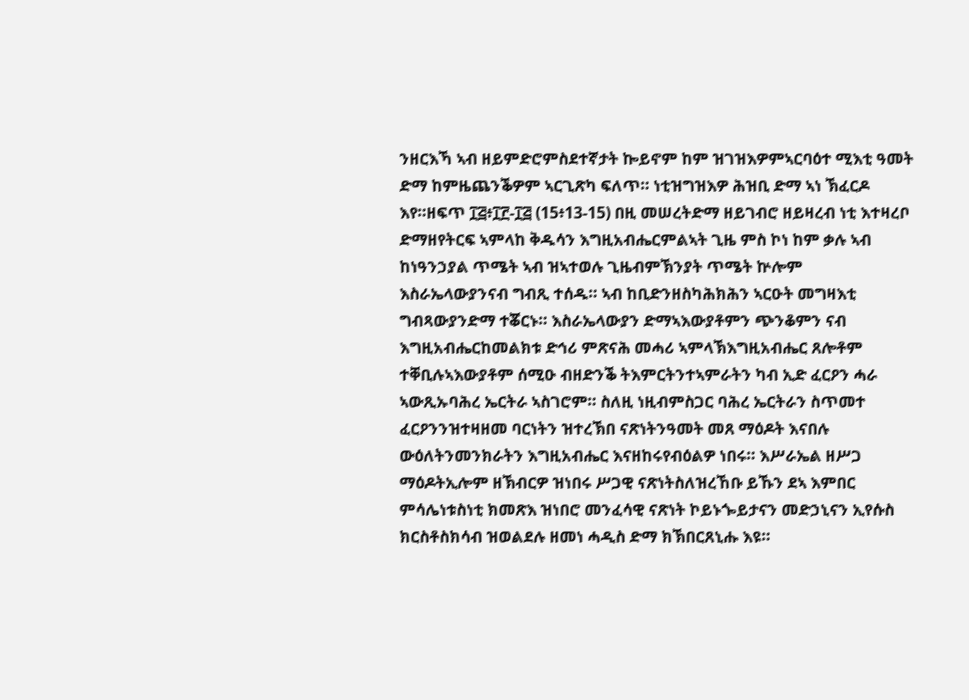ንዘርእኻ ኣብ ዘይምድሮምስደተኛታት ኰይኖም ከም ዝገዝእዎምኣርባዕተ ሚእቲ ዓመት ድማ ከምዜጨንቕዎም ኣርጊጽካ ፍለጥ። ነቲዝግዝእዎ ሕዝቢ ድማ ኣነ ኽፈርዶ እየ።ዘፍጥ ፲፭፥፲፫-፲፭ (15፥13-15) በዚ መሠረትድማ ዘይገብሮ ዘይዛረብ ነቲ እተዛረቦ ድማዘየትርፍ ኣምላከ ቅዱሳን እግዚአብሔርምልኣት ጊዜ ምስ ኮነ ከም ቃሉ ኣብ ከነዓንኃያል ጥሜት ኣብ ዝኣተወሉ ጊዜብምኽንያት ጥሜት ኵሎም እስራኤላውያንናብ ግብጺ ተሰዱ። ኣብ ከቢድንዘስካሕክሕን ኣርዑት መግዛእቲ ግብጻውያንድማ ተቖርኑ። እስራኤላውያን ድማኣእውያቶምን ጭንቆምን ናብ እግዚአብሔርከመልክቱ ድኅሪ ምጽናሕ መሓሪ ኣምላኽእግዚአብሔር ጸሎቶም ተቐቢሉኣእውያቶም ሰሚዑ ብዘድንቕ ትእምርትንተኣምራትን ካብ ኢድ ፈርዖን ሓራ ኣውጺኡባሕረ ኤርትራ ኣስገሮም። ስለዚ ነዚብምስጋር ባሕረ ኤርትራን ስጥመተ ፈርዖንንዝተዛዘመ ባርነትን ዝተረኽበ ናጽነትንዓመት መጸ ማዕዶት እናበሉ ውዕለትንመንክራትን እግዚአብሔር እናዘከሩየብዕልዎ ነበሩ። እሥራኤል ዘሥጋ ማዕዶትኢሎም ዘኽብርዎ ዝነበሩ ሥጋዊ ናጽነትስለዝረኸቡ ይኹን ደኣ እምበር ምሳሌነቱስነቲ ክመጽእ ዝነበሮ መንፈሳዊ ናጽነት ኮይኑጐይታናን መድኃኒናን ኢየሱስ ክርስቶስክሳብ ዝወልደሉ ዘመነ ሓዲስ ድማ ክኽበርጸኒሑ እዩ።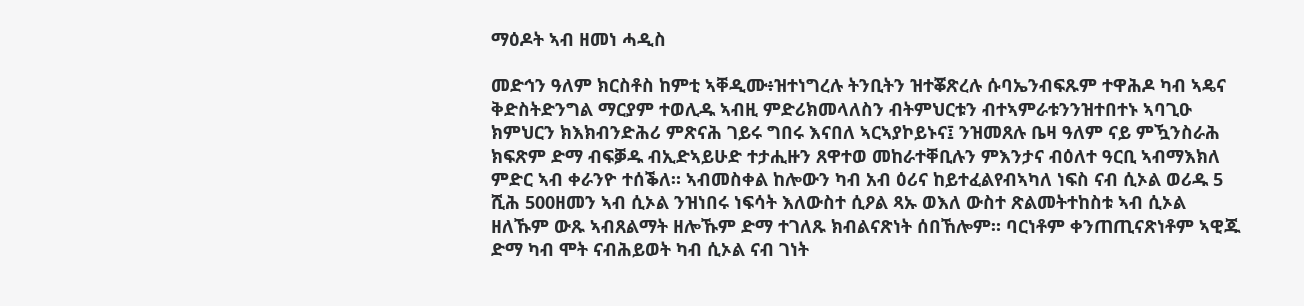ማዕዶት ኣብ ዘመነ ሓዲስ

መድኅን ዓለም ክርስቶስ ከምቲ ኣቐዲሙ፥ዝተነግረሉ ትንቢትን ዝተቖጽረሉ ሱባኤንብፍጹም ተዋሕዶ ካብ ኣዴና ቅድስትድንግል ማርያም ተወሊዱ ኣብዚ ምድሪክመላለስን ብትምህርቱን ብተኣምራቱንንዝተበተኑ ኣባጊዑ ክምህርን ክእክብንድሕሪ ምጽናሕ ገይሩ ግበሩ እናበለ ኣርኣያኮይኑና፤ ንዝመጸሉ ቤዛ ዓለም ናይ ምዃንስራሕ ክፍጽም ድማ ብፍቓዱ ብኢድኣይሁድ ተታሒዙን ጸዋተወ መከራተቐቢሉን ምእንታና ብዕለተ ዓርቢ ኣብማእክለ ምድር ኣብ ቀራንዮ ተሰቕለ። ኣብመስቀል ከሎውን ካብ አብ ዕሪና ከይተፈልየብኣካለ ነፍስ ናብ ሲኦል ወሪዱ 5 ሺሕ 500ዘመን ኣብ ሲኦል ንዝነበሩ ነፍሳት እለውስተ ሲዖል ጻኡ ወእለ ውስተ ጽልመትተከስቱ ኣብ ሲኦል ዘለኹም ውጹ ኣብጸልማት ዘሎኹም ድማ ተገለጹ ክብልናጽነት ሰበኸሎም። ባርነቶም ቀንጠጢናጽነቶም ኣዊጁ ድማ ካብ ሞት ናብሕይወት ካብ ሲኦል ናብ ገነት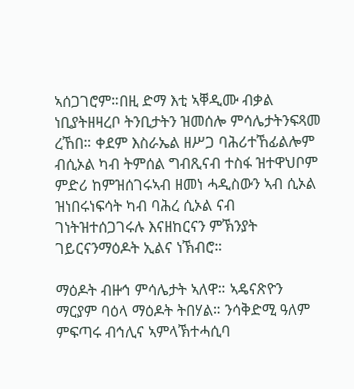ኣሰጋገሮም።በዚ ድማ እቲ ኣቐዲሙ ብቃል ነቢያትዘዛረቦ ትንቢታትን ዝመሰሎ ምሳሌታትንፍጻመ ረኸበ። ቀደም እስራኤል ዘሥጋ ባሕሪተኸፊልሎም ብሲኦል ካብ ትምሰል ግብጺናብ ተስፋ ዝተዋህቦም ምድሪ ከምዝሰገሩኣብ ዘመነ ሓዲስውን ኣብ ሲኦል ዝነበሩነፍሳት ካብ ባሕረ ሲኦል ናብ ገነትዝተሰጋገሩሉ እናዘከርናን ምኽንያት ገይርናንማዕዶት ኢልና ነኽብሮ።

ማዕዶት ብዙኅ ምሳሌታት ኣለዋ። ኣዴናጽዮን ማርያም ባዕላ ማዕዶት ትበሃል። ንሳቅድሚ ዓለም ምፍጣሩ ብኅሊና ኣምላኽተሓሲባ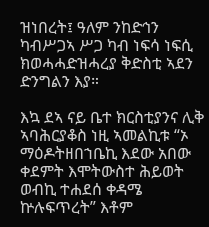ዝነበረት፤ ዓለም ንከድኅን ካብሥጋኣ ሥጋ ካብ ነፍሳ ነፍሲ ክወሓሓድዝሓረያ ቅድስቲ ኣደን ድንግልን እያ።

እኳ ደኣ ናይ ቤተ ክርስቲያንና ሊቅ ኣባሕርያቆስ ነዚ ኣመልኪቱ “ኦ ማዕዶትዘበኀቤኪ እደው አበው ቀደምት እሞትውስተ ሕይወት ወብኪ ተሐደሰ ቀዳሜ ኵሉፍጥረት” እቶም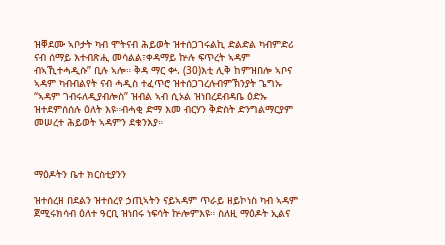ዝቐደሙ ኣቦታት ካብ ሞትናብ ሕይወት ዝተሰጋገሩልኪ ድልድል ካብምድሪ ናብ ሰማይ እተብጽሒ መሳልል፣ቀዳማይ ኵሉ ፍጥረት ኣዳም ብኣኺተሓዲሱ” ቢሉ ኣሎ። ቅዳ ማር ቍ. (30)እቲ ሊቅ ከምዝበሎ ኣቦና ኣዳም ካብብልየት ናብ ሓዲስ ተፈጥሮ ዝተሰጋገረሉብምኽንያት ጌግኡ “ኣዳም ገብሩለዲያብሎስ” ዝብል ኣብ ሲኦል ዝነበረደብዳቤ ዕድኡ ዝተደምሰሰሉ ዕለት እዩ።ብሓቂ ድማ እመ ብርሃን ቅድስት ድንግልማርያም መሠረተ ሕይወት ኣዳምን ደቁንእያ።



ማዕዶትን ቤተ ክርስቲያንን

ዝተሰረዘ በደልን ዝተሰረየ ኃጢኣትን ናይኣዳም ጥራይ ዘይኮነስ ካብ ኣዳም ጀሚሩክሳብ ዕለተ ዓርቢ ዝነበሩ ነፍሳት ኵሎምእዩ። ስለዚ ማዕዶት ኢልና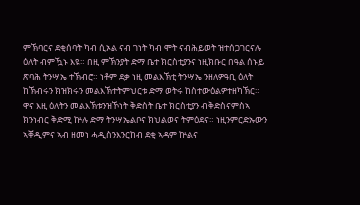ምኽባርና ደቂሰባት ካብ ሲኦል ናብ ገነት ካብ ሞት ናብሕይወት ዝተሰጋገርናሉ ዕለት ብምዃኑ እዩ። በዚ ምኽንያት ድማ ቤተ ክርስቲያንና ነዚክቡር በዓል ሰኑይ ጽባሕ ትንሣኤ ተኽብሮ። ነቶም ደቃ ነዚ መልእኽቲ ትንሣኤ ንዘለዎዓቢ ዕለት ከኽብሩን ክዝክሩን መልእኽተትምህርቱ ድማ ወትሩ ከስተውዕልዎተዘካኽር። ዋና እዚ ዕለትን መልእኽቱንዝኾነት ቅድስት ቤተ ክርስቲያን ብቅድስናምስኣ ክንነብር ቅድሚ ኵሉ ድማ ትንሣኤልቦና ክህልወና ትምዕደና። ነዚንምርድኡውን ኣቐዲምና ኣብ ዘመነ ሓዲስንእንርከብ ደቂ ኣዳም ኵልና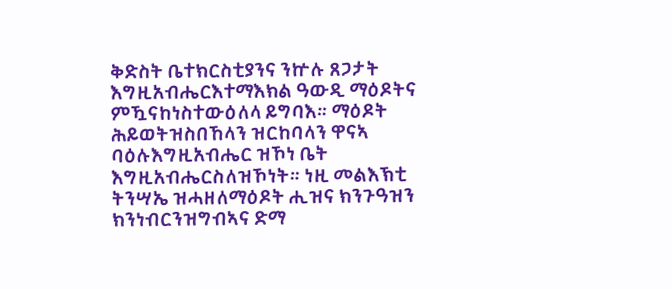ቅድስት ቤተክርስቲያንና ንኵሉ ጸጋታት እግዚአብሔርእተማእክል ዓውዲ ማዕዶትና ምዃናከነስተውዕለላ ይግባእ። ማዕዶት ሕይወትዝስበኸላን ዝርከባላን ዋናኣ ባዕሉእግዚአብሔር ዝኾነ ቤት እግዚአብሔርስለዝኾነት። ነዚ መልእኽቲ ትንሣኤ ዝሓዘለማዕዶት ሒዝና ክንጉዓዝን ክንነብርንዝግብኣና ድማ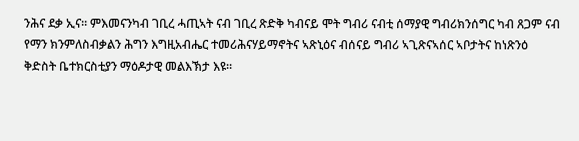ንሕና ደቃ ኢና። ምእመናንካብ ገቢረ ሓጢኣት ናብ ገቢረ ጽድቅ ካብናይ ሞት ግብሪ ናብቲ ሰማያዊ ግብሪክንሰግር ካብ ጸጋም ናብ የማን ክንምለስብቃልን ሕግን እግዚአብሔር ተመሪሕናሃይማኖትና ኣጽኒዕና ብሰናይ ግብሪ ኣጊጽናኣሰር ኣቦታትና ከነጽንዕ ቅድስት ቤተክርስቲያን ማዕዶታዊ መልእኽታ እዩ።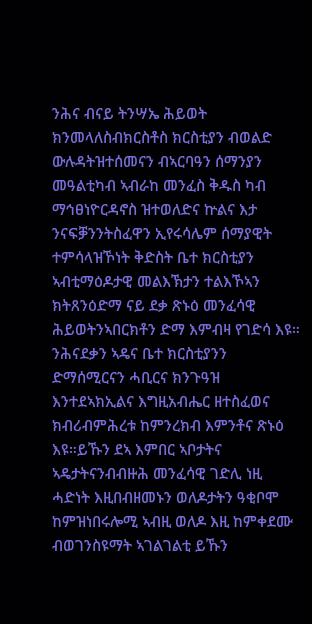ንሕና ብናይ ትንሣኤ ሕይወት ክንመላለስብክርስቶስ ክርስቲያን ብወልድ ውሉዳትዝተሰመናን ብኣርባዓን ሰማንያን መዓልቲካብ ኣብራከ መንፈስ ቅዱስ ካብ ማኅፀነዮርዳኖስ ዝተወለድና ኵልና እታ ንናፍቓንንትስፈዋን ኢየሩሳሌም ሰማያዊት ተምሳላዝኾነት ቅድስት ቤተ ክርስቲያን ኣብቲማዕዶታዊ መልእኽታን ተልእኾኣን ክትጸንዕድማ ናይ ደቃ ጽኑዕ መንፈሳዊ ሕይወትንኣበርክቶን ድማ እምብዛ የገድሳ እዩ። ንሕናደቃን ኣዴና ቤተ ክርስቲያንን ድማሰሚርናን ሓቢርና ክንጉዓዝ እንተደኣክኢልና እግዚአብሔር ዘተስፈወና ክብሪብምሕረቱ ከምንረክብ እምንቶና ጽኑዕ እዩ።ይኹን ደኣ እምበር ኣቦታትና ኣዴታትናንብብዙሕ መንፈሳዊ ገድሊ ነዚ ሓድነት እዚበብዘመኑን ወለዶታትን ዓቂቦሞ ከምዝነበሩሎሚ ኣብዚ ወለዶ እዚ ከምቀደሙ ብወገንስዩማት ኣገልገልቲ ይኹን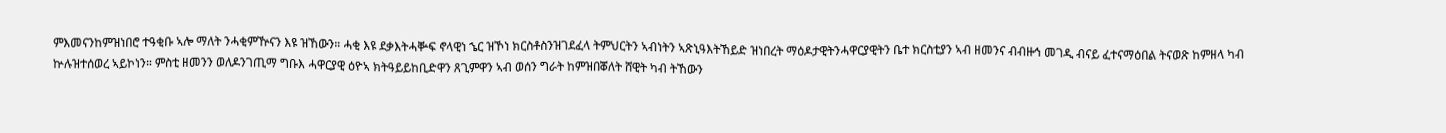ምእመናንከምዝነበሮ ተዓቂቡ ኣሎ ማለት ንሓቂምዅናን እዩ ዝኸውን። ሓቂ እዩ ደቃእትሓቝፍ ኖላዊነ ኄር ዝኾነ ክርስቶስንዝገደፈላ ትምህርትን ኣብነትን ኣጽኒዓእትኸይድ ዝነበረት ማዕዶታዊትንሓዋርያዊትን ቤተ ክርስቲያን ኣብ ዘመንና ብብዙኅ መገዲ ብናይ ፈተናማዕበል ትናወጽ ከምዘላ ካብ ኵሉዝተሰወረ ኣይኮነን። ምስቲ ዘመንን ወለዶንገጢማ ግቡእ ሓዋርያዊ ዕዮኣ ክትዓይይከቢድዋን ጸጊምዋን ኣብ ወሰን ግራት ከምዝበቖለት ሸዊት ካብ ትኸውን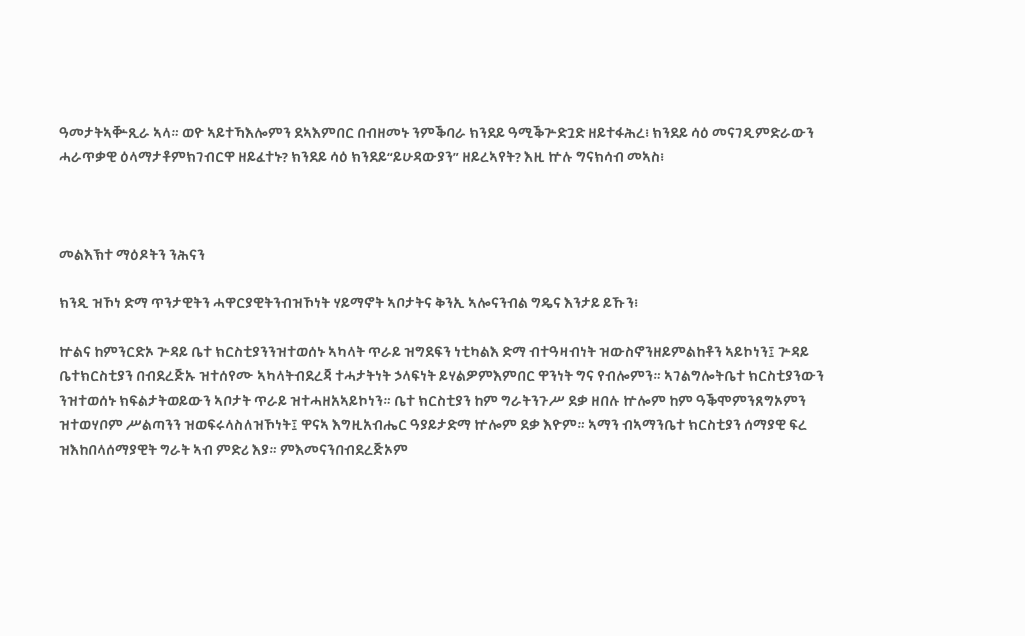ዓመታትኣቝጺራ ኣላ። ወዮ ኣይተኻእሎምን ደኣእምበር በብዘመኑ ንምቕባራ ክንደይ ዓሚቕጕድጓድ ዘይተፋሕረ፧ ክንደይ ሳዕ መናገዲምድራውን ሓራጥቃዊ ዕላማታቶምክገብርዋ ዘይፈተኑ? ክንደይ ሳዕ ክንደይ“ይሁዳውያን” ዘይረኣየት? እዚ ኵሉ ግናክሳብ መኣስ፧



መልእኽተ ማዕዶትን ንሕናን

ክንዲ ዝኾነ ድማ ጥንታዊትን ሓዋርያዊትንብዝኾነት ሃይማኖት ኣቦታትና ቅንኢ ኣሎናንብል ግዴና እንታይ ይኹን፧

ኵልና ከምንርድኦ ጕዳይ ቤተ ክርስቲያንንዝተወሰኑ ኣካላት ጥራይ ዝግደፍን ነቲካልእ ድማ ብተዓዛብነት ዝውስኖንዘይምልከቶን ኣይኮነን፤ ጕዳይ ቤተክርስቲያን በብደረጅኡ ዝተሰየሙ ኣካላትብደረጃ ተሓታትነት ኃላፍነት ይሃልዎምእምበር ዋንነት ግና የብሎምን። ኣገልግሎትቤተ ክርስቲያንውን ንዝተወሰኑ ክፍልታትወይውን ኣቦታት ጥራይ ዝተሓዘአኣይኮነን። ቤተ ክርስቲያን ከም ግራትንጉሥ ደቃ ዘበሉ ኵሎም ከም ዓቕሞምንጸግኦምን ዝተወሃቦም ሥልጣንን ዝወፍሩላስለዝኾነት፤ ዋናኣ እግዚአብሔር ዓያይታድማ ኵሎም ደቃ እዮም። ኣማን ብኣማንቤተ ክርስቲያን ሰማያዊ ፍረ ዝእከበላሰማያዊት ግራት ኣብ ምድሪ እያ። ምእመናንበብደረጅኦም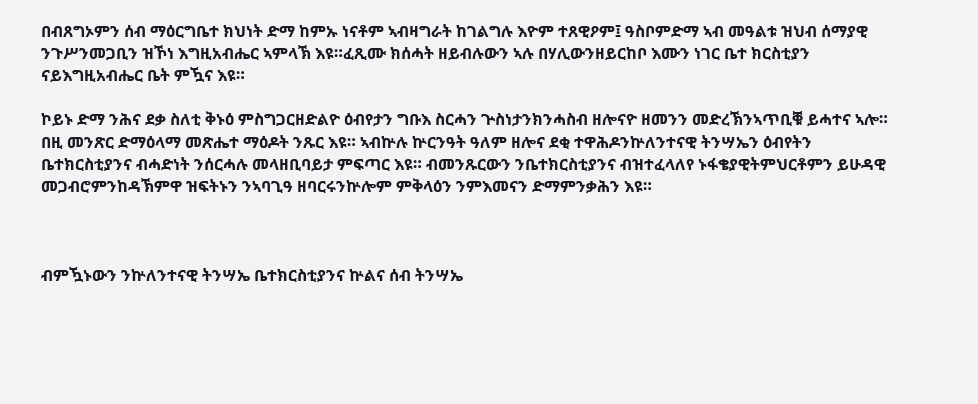በብጸግኦምን ሰብ ማዕርግቤተ ክህነት ድማ ከምኡ ነናቶም ኣብዛግራት ከገልግሉ እዮም ተጸዊዖም፤ ዓስቦምድማ ኣብ መዓልቱ ዝህብ ሰማያዊ ንጉሥንመጋቢን ዝኾነ እግዚአብሔር ኣምላኽ እዩ።ፈጺሙ ክሰሓት ዘይብሉውን ኣሉ በሃሊውንዘይርከቦ እሙን ነገር ቤተ ክርስቲያን ናይእግዚአብሔር ቤት ምዃና እዩ።

ኮይኑ ድማ ንሕና ደቃ ስለቲ ቅኑዕ ምስግጋርዘድልዮ ዕብየታን ግቡእ ስርሓን ጕስነታንክንሓስብ ዘሎናዮ ዘመንን መድረኽንኣጥቢቑ ይሓተና ኣሎ። በዚ መንጽር ድማዕላማ መጽሔተ ማዕዶት ንጹር እዩ። ኣብኵሉ ኵርንዓት ዓለም ዘሎና ደቂ ተዋሕዶንኵለንተናዊ ትንሣኤን ዕብየትን ቤተክርስቲያንና ብሓድነት ንሰርሓሉ መላዘቢባይታ ምፍጣር እዩ። ብመንጹርውን ንቤተክርስቲያንና ብዝተፈላለየ ኑፋቄያዊትምህርቶምን ይሁዳዊ መጋብሮምንከዳኽምዋ ዝፍትኑን ንኣባጊዓ ዘባርሩንኵሎም ምቅላዕን ንምእመናን ድማምንቃሕን እዩ።



ብምዃኑውን ንኵለንተናዊ ትንሣኤ ቤተክርስቲያንና ኵልና ሰብ ትንሣኤ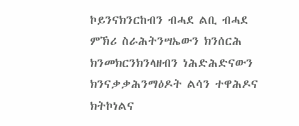ኮይንናክንርከብን ብሓደ ልቢ ብሓደ ምኽሪ ስራሕትንሣኤውን ክንሰርሕ ክንመክርንክንላዘብን ነሕድሕድናውን ክንናቃቃሕንማዕዶት ልሳን ተዋሕዶና ክትኮነልና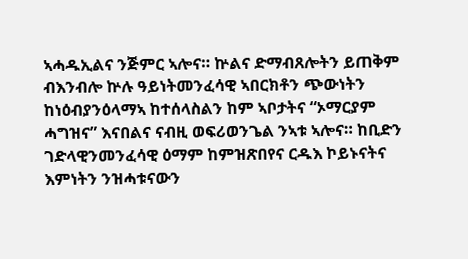ኣሓዱኢልና ንጅምር ኣሎና። ኵልና ድማብጸሎትን ይጠቅም ብእንብሎ ኵሉ ዓይነትመንፈሳዊ ኣበርክቶን ጭውነትን ከነዕብያንዕላማኣ ከተሰላስልን ከም ኣቦታትና “ኦማርያም ሓግዝና” እናበልና ናብዚ ወፍሪወንጌል ንኣቱ ኣሎና። ከቢድን ገድላዊንመንፈሳዊ ዕማም ከምዝጽበየና ርዱእ ኮይኑናትና እምነትን ንዝሓቱናውን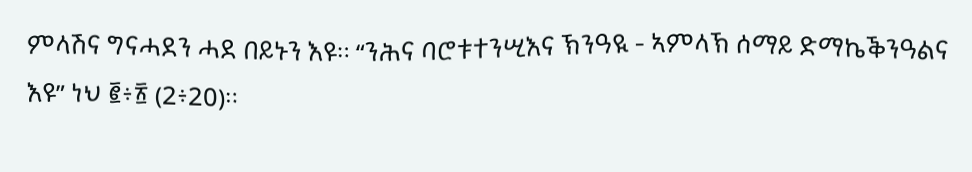ምላሽና ግናሓደን ሓደ በይኑን እዩ። “ንሕና ባሮቱተንሢእና ኽንዓዪ - ኣምላኽ ሰማይ ድማኬቕንዓልና እዩ” ነህ ፪፥፳ (2፥20)።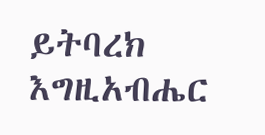ይትባረክ እግዚአብሔር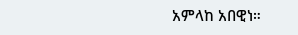አምላከ አበዊነ።